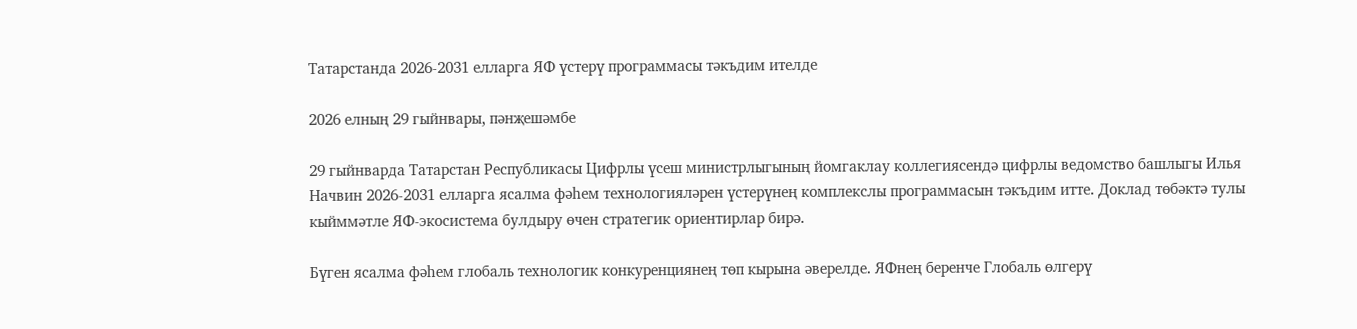Татарстанда 2026-2031 елларга ЯФ үстерү программасы тәкъдим ителде

2026 елның 29 гыйнвары, пәнҗешәмбе

29 гыйнварда Татарстан Республикасы Цифрлы үсеш министрлыгының йомгаклау коллегиясендә цифрлы ведомство башлыгы Илья Начвин 2026-2031 елларга ясалма фәһем технологияләрен үстерүнең комплекслы программасын тәкъдим итте. Доклад төбәктә тулы кыйммәтле ЯФ-экосистема булдыру өчен стратегик ориентирлар бирә.

Бүген ясалма фәһем глобаль технологик конкуренциянең төп кырына әверелде. ЯФнең беренче Глобаль өлгерү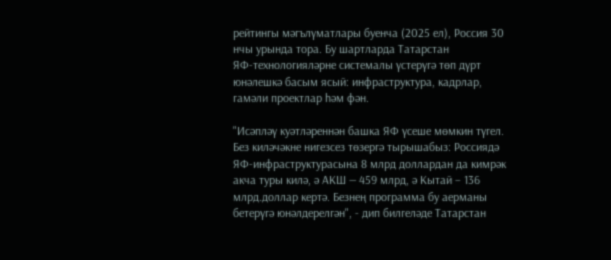рейтингы мәгълүматлары буенча (2025 ел), Россия 30 нчы урында тора. Бу шартларда Татарстан ЯФ‑технологияләрне системалы үстерүгә төп дүрт юнәлешкә басым ясый: инфраструктура, кадрлар, гамәли проектлар һәм фән.

"Исәпләү куәтләреннән башка ЯФ үсеше мөмкин түгел. Без киләчәкне нигезсез төзергә тырышабыз: Россиядә ЯФ‑инфраструктурасына 8 млрд доллардан да кимрәк акча туры килә, ә АКШ — 459 млрд, ә Кытай – 136 млрд.доллар кертә. Безнең программа бу аерманы бетерүгә юнәлдерелгән", - дип билгеләде Татарстан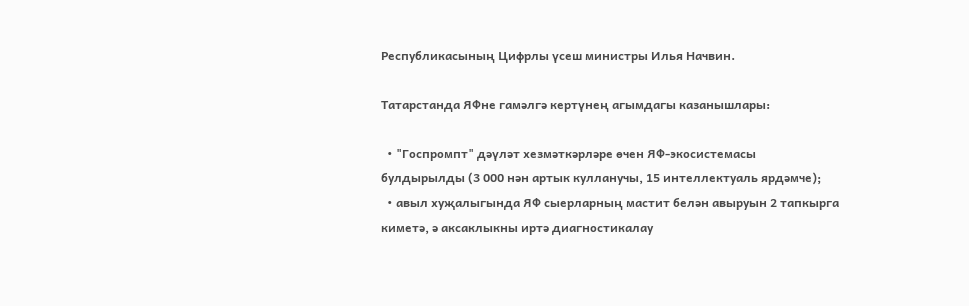Республикасының Цифрлы үсеш министры Илья Начвин.

Татарстанда ЯФне гамәлгә кертүнең агымдагы казанышлары:

  • "Госпромпт" дәүләт хезмәткәрләре өчен ЯФ-экосистемасы булдырылды (3 000 нән артык кулланучы, 15 интеллектуаль ярдәмче);
  • авыл хуҗалыгында ЯФ сыерларның мастит белән авыруын 2 тапкырга киметә, ә аксаклыкны иртә диагностикалау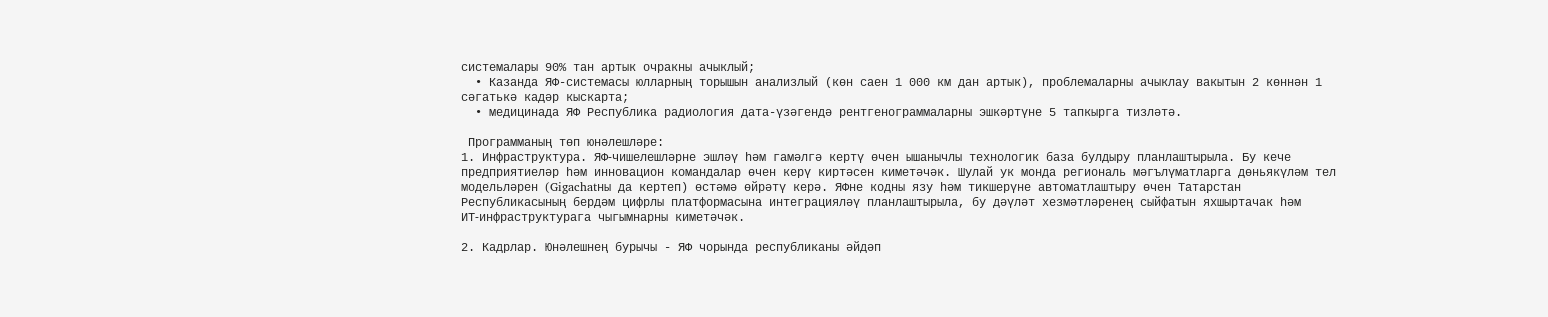системалары 90% тан артык очракны ачыклый;
  • Казанда ЯФ-системасы юлларның торышын анализлый (көн саен 1 000 км дан артык), проблемаларны ачыклау вакытын 2 көннән 1 сәгатькә кадәр кыскарта;
  • медицинада ЯФ Республика радиология дата-үзәгендә рентгенограммаларны эшкәртүне 5 тапкырга тизләтә.

 Программаның төп юнәлешләре:
1. Инфраструктура. ЯФ‑чишелешләрне эшләү һәм гамәлгә кертү өчен ышанычлы технологик база булдыру планлаштырыла. Бу кече предприятиеләр һәм инновацион командалар өчен керү киртәсен киметәчәк. Шулай ук монда региональ мәгълүматларга дөньякүләм тел модельләрен (Gigachatны да кертеп) өстәмә өйрәтү керә. ЯФне кодны язу һәм тикшерүне автоматлаштыру өчен Татарстан Республикасының бердәм цифрлы платформасына интеграцияләү планлаштырыла, бу дәүләт хезмәтләренең сыйфатын яхшыртачак һәм ИТ‑инфраструктурага чыгымнарны киметәчәк.

2. Кадрлар. Юнәлешнең бурычы - ЯФ чорында республиканы әйдәп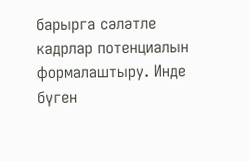барырга сәләтле кадрлар потенциалын формалаштыру. Инде бүген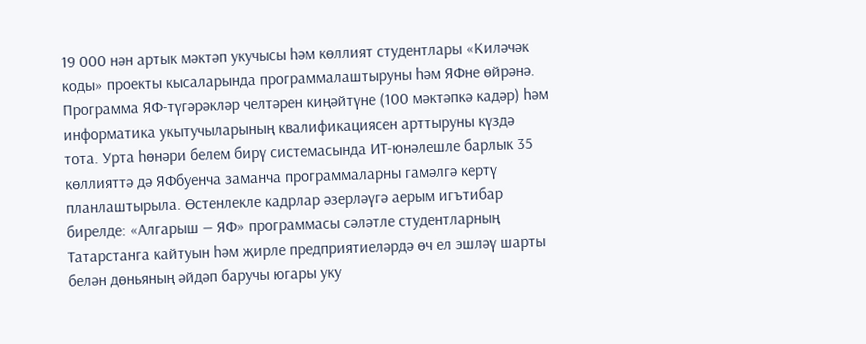19 000 нән артык мәктәп укучысы һәм көллият студентлары «Киләчәк коды» проекты кысаларында программалаштыруны һәм ЯФне өйрәнә. Программа ЯФ-түгәрәкләр челтәрен киңәйтүне (100 мәктәпкә кадәр) һәм информатика укытучыларының квалификациясен арттыруны күздә тота. Урта һөнәри белем бирү системасында ИТ‑юнәлешле барлык 35 көллияттә дә ЯФбуенча заманча программаларны гамәлгә кертү планлаштырыла. Өстенлекле кадрлар әзерләүгә аерым игътибар бирелде: «Алгарыш — ЯФ» программасы сәләтле студентларның Татарстанга кайтуын һәм җирле предприятиеләрдә өч ел эшләү шарты белән дөньяның әйдәп баручы югары уку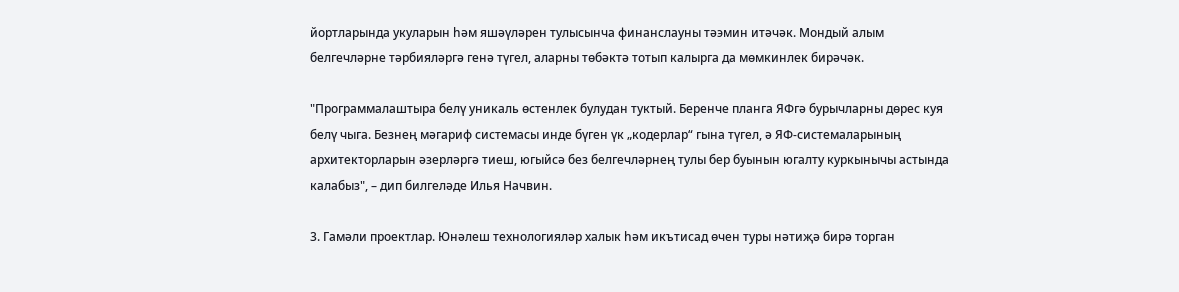йортларында укуларын һәм яшәүләрен тулысынча финанслауны тәэмин итәчәк. Мондый алым белгечләрне тәрбияләргә генә түгел, аларны төбәктә тотып калырга да мөмкинлек бирәчәк.

"Программалаштыра белү уникаль өстенлек булудан туктый. Беренче планга ЯФгә бурычларны дөрес куя белү чыга. Безнең мәгариф системасы инде бүген үк „кодерлар“ гына түгел, ә ЯФ‑системаларының архитекторларын әзерләргә тиеш, югыйсә без белгечләрнең тулы бер буынын югалту куркынычы астында калабыз", – дип билгеләде Илья Начвин.

3. Гамәли проектлар. Юнәлеш технологияләр халык һәм икътисад өчен туры нәтиҗә бирә торган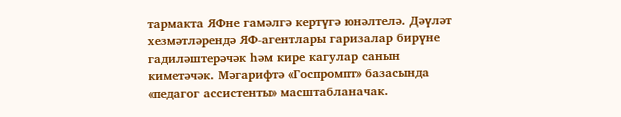тармакта ЯФне гамәлгә кертүгә юнәлтелә. Дәүләт хезмәтләрендә ЯФ-агентлары гаризалар бирүне гадиләштерәчәк һәм кире кагулар санын киметәчәк. Мәгарифтә «Госпромпт» базасында «педагог ассистенты» масштабланачак.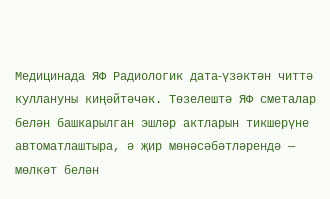Медицинада ЯФ Радиологик дата‑үзәктән читтә куллануны киңәйтәчәк. Төзелештә ЯФ сметалар белән башкарылган эшләр актларын тикшерүне автоматлаштыра, ә җир мөнәсәбәтләрендә — мөлкәт белән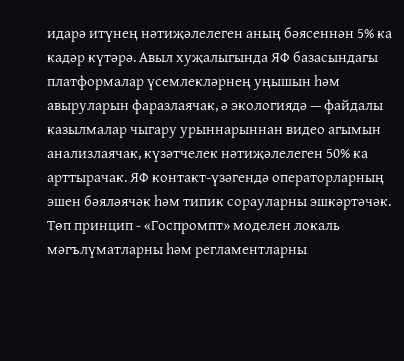идарә итүнең нәтиҗәлелеген аның бәясеннән 5% ка кадәр күтәрә. Авыл хуҗалыгында ЯФ базасындагы платформалар үсемлекләрнең уңышын һәм авыруларын фаразлаячак, ә экологиядә — файдалы казылмалар чыгару урыннарыннан видео агымын анализлаячак, күзәтчелек нәтиҗәлелеген 50% ка арттырачак. ЯФ контакт-үзәгендә операторларның эшен бәяләячәк һәм типик сорауларны эшкәртәчәк. Төп принцип - «Госпромпт» моделен локаль мәгълүматларны һәм регламентларны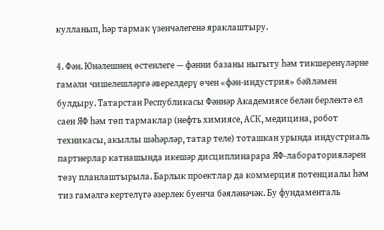кулланып, һәр тармак үзенчәлегенә яраклаштыру.

4. Фән. Юнәлешнең өстенлеге — фәнни базаны ныгыту һәм тикшеренүләрне гамәли чишелешләргә әверелдерү өчен «фән-индустрия» бәйләмен булдыру. Татарстан Республикасы Фәннәр Академиясе белән берлектә ел саен ЯФ һәм төп тармаклар (нефть химиясе, АСК, медицина, робот техникасы, акыллы шәһәрләр, татар теле) тоташкан урында индустриаль партнерлар катнашында икешәр дисциплинарара ЯФ‑лабораторияләрен төзү планлаштырыла. Барлык проектлар да коммерция потенциалы һәм тиз гамәлгә кертелүгә әзерлек буенча бәяләнәчәк. Бу фундаменталь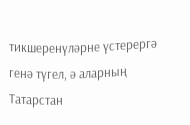тикшеренүләрне үстерергә генә түгел, ә аларның Татарстан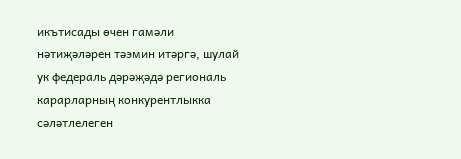икътисады өчен гамәли нәтиҗәләрен тәэмин итәргә, шулай ук федераль дәрәҗәдә региональ карарларның конкурентлыкка сәләтлелеген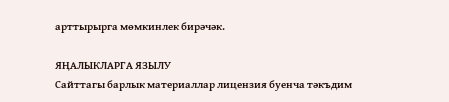арттырырга мөмкинлек бирәчәк.

ЯҢАЛЫКЛАРГА ЯЗЫЛУ
Сайттагы барлык материаллар лицензия буенча тәкъдим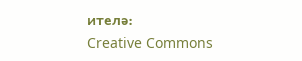ителә:
Creative Commons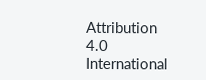Attribution 4.0 International